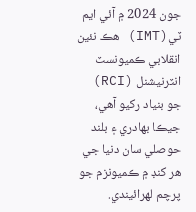جون 2024 ۾ آئي ايم ٽي(IMT) ھڪ نئين انقلابي ڪميونسٽ انٽرنيشنل (RCI) جو بنياد رکيو آھي، جيڪا بھادري ۽ بلند حوصلي سان دنيا جي ھر کنڊ ۾ ڪميونزم جو پرچم لھرائيندي.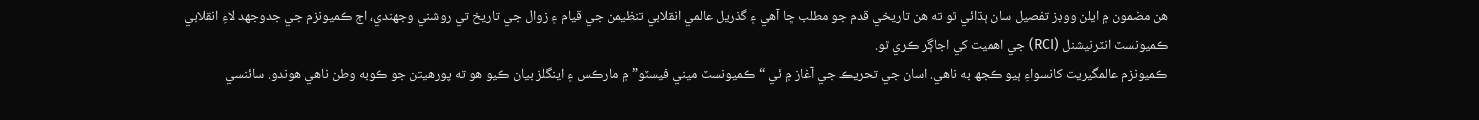ھن مضمون ۾ ايلن ووڊز تفصيل سان ٻڌائي ٿو ته ھن تاريخي قدم جو مطلب ڇا آھي ۽ گذريل عالمي انقلابي تنظيمن جي قيام ۽ زوال جي تاريخ تي روشني وجھندي، اڄ ڪميونزم جي جدوجھد لاءِ انقلابي ڪميونسٽ انٽرنيشنل (RCI) جي اھميت کي اجاڳر ڪري ٿو.
ڪميونزم عالمگيريت کانسواءِ ٻيو ڪجھ به ناھي. اسان جي تحريڪ جي آغاز ۾ ئي “ڪميونسٽ ميني فيسٽو” ۾ مارڪس ۽ اينگلز بيان ڪيو ھو ته پورھيتن جو ڪوبه وطن ناھي ھوندو. سائنسي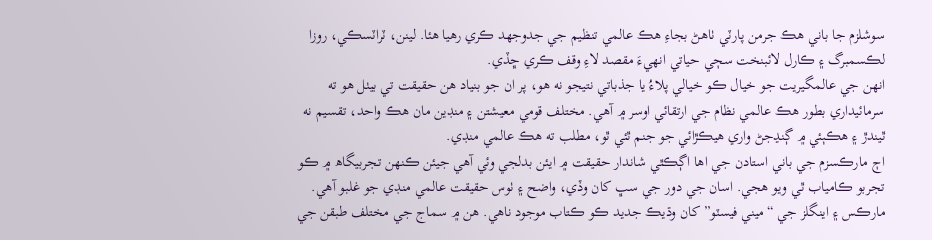سوشلزم جا باني ھڪ جرمن پارٽي ٺاھڻ بجاءِ ھڪ عالمي تنظيم جي جدوجھد ڪري رھيا ھئا. لينن، ٽراٽسڪي، روزا لڪسمبرگ ۽ ڪارل لائبنخت سڄي حياتي انھيءَ مقصد لاءِ وقف ڪري ڇڏي.
انھن جي عالمگيريت جو خيال ڪو خيالي پلاءُ يا جذباتي نتيجو نه ھو، پر ان جو بنياد ھن حقيقت تي بيٺل ھو ته سرمائيداري بطور ھڪ عالمي نظام جي ارتقائي اوسر ۾ آھي. مختلف قومي معيشتن ۽ منڊين مان ھڪ واحد، تقسيم نه ٿيندڙ ۽ ھڪٻئي ۾ ڳنڍجڻ واري ھيڪڙائي جو جنم ٿئي ٿو، مطلب ته ھڪ عالمي منڊي.
اڄ مارڪسزم جي باني استادن جي اھا اڳڪٿي شاندار حقيقت ۾ ايئن بدلجي وئي آهي جيئن ڪنھن تجربيگاھ ۾ ڪو تجربو ڪامياب ٿي ويو ھجي. اسان جي دور جي سڀ کان وڏي، واضح ۽ ٺوس حقيقت عالمي منڊي جو غلبو آھي. مارڪس ۽ اينگلز جي “ميني فيسٽو” کان وڌيڪ جديد ڪو ڪتاب موجود ناھي. ھن ۾ سماج جي مختلف طبقن جي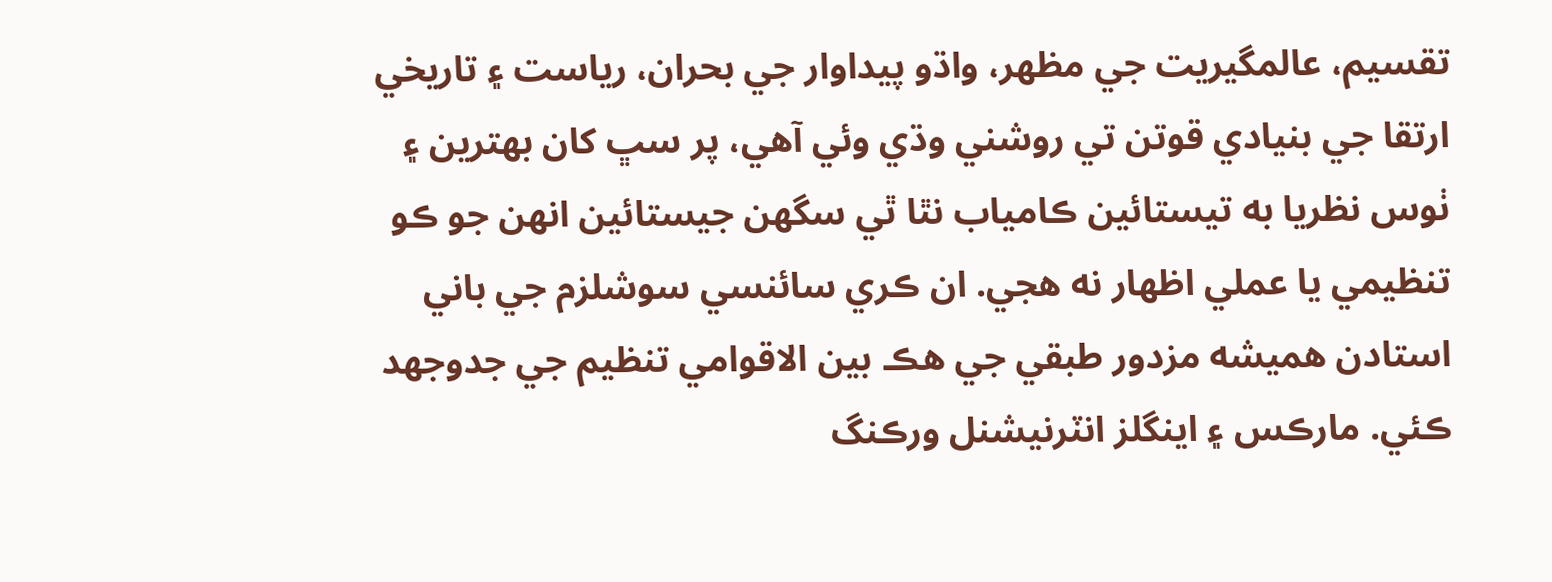تقسيم، عالمگيريت جي مظھر، واڌو پيداوار جي بحران، رياست ۽ تاريخي ارتقا جي بنيادي قوتن تي روشني وڌي وئي آھي، پر سڀ کان بھترين ۽ ٺوس نظريا به تيستائين ڪامياب نٿا ٿي سگھن جيستائين انھن جو ڪو تنظيمي يا عملي اظھار نه ھجي. ان ڪري سائنسي سوشلزم جي باني استادن ھميشه مزدور طبقي جي ھڪ بين الاقوامي تنظيم جي جدوجھد ڪئي. مارڪس ۽ اينگلز انٽرنيشنل ورڪنگ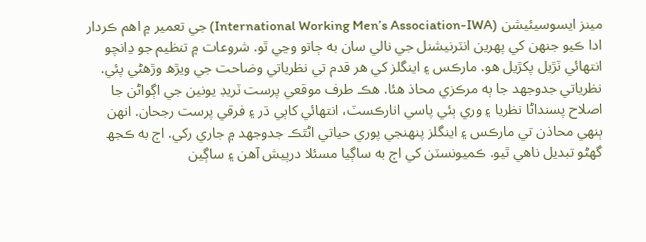مينز ايسوسيئيشن (International Working Men’s Association-IWA) جي تعمير ۾ اھم ڪردار ادا ڪيو جنھن کي پھرين انٽرنيشنل جي نالي سان به ڄاتو وڃي ٿو. شروعات ۾ تنظيم جو ڍانچو انتھائي ٽڙيل پکڙيل ھو. مارڪس ۽ اينگلز کي ھر قدم تي نظرياتي وضاحت جي ويڙھ وڙھڻي پئي. نظرياتي جدوجھد جا ٻه مرڪزي محاذ ھئا. ھڪ طرف موقعي پرست ٽريڊ يونين جي اڳواڻن جا اصلاح پسنداڻا نظريا ۽ وري ٻئي پاسي انارڪسٽ، انتھائي کاٻي ڌر ۽ فرقي پرست رجحان. انھن ٻنھي محاذن تي مارڪس ۽ اينگلز پنھنجي پوري حياتي اڻٿڪ جدوجهد ۾ جاري رکي. اڄ به ڪجھ گھڻو تبديل ناھي ٿيو. ڪميونسٽن کي اڄ به ساڳيا مسئلا درپيش آھن ۽ ساڳين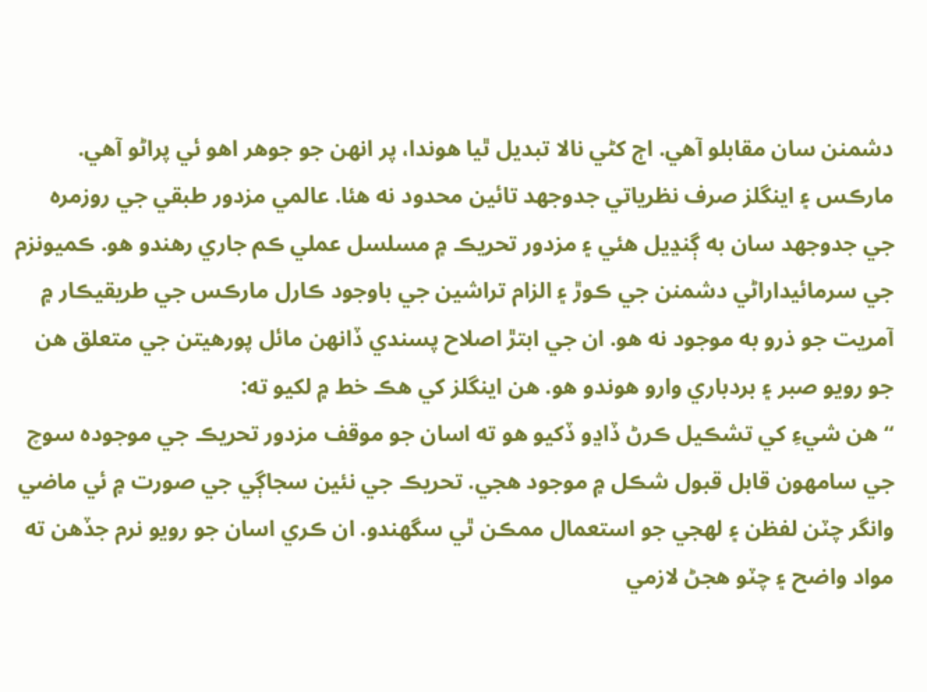دشمنن سان مقابلو آھي. اڄ کڻي نالا تبديل ٿيا ھوندا، پر انھن جو جوھر اھو ئي پراڻو آھي.
مارڪس ۽ اينگلز صرف نظرياتي جدوجھد تائين محدود نه ھئا. عالمي مزدور طبقي جي روزمره جي جدوجھد سان به ڳنڍيل ھئي ۽ مزدور تحريڪ ۾ مسلسل عملي ڪم جاري رھندو ھو. ڪميونزم جي سرمائيداراڻي دشمنن جي ڪوڙ ۽ الزام تراشين جي باوجود ڪارل مارڪس جي طريقيڪار ۾ آمريت جو ذرو به موجود نه ھو. ان جي ابتڙ اصلاح پسندي ڏانھن مائل پورهيتن جي متعلق ھن جو رويو صبر ۽ بردباري وارو ھوندو ھو. ھن اينگلز کي ھڪ خط ۾ لکيو ته:
“ھن شيءِ کي تشڪيل ڪرڻ ڏاڍو ڏکيو ھو ته اسان جو موقف مزدور تحريڪ جي موجوده سوچ جي سامھون قابل قبول شڪل ۾ موجود ھجي. تحريڪ جي نئين سجاڳي جي صورت ۾ ئي ماضي وانگر چٽن لفظن ۽ لھجي جو استعمال ممڪن ٿي سگھندو. ان ڪري اسان جو رويو نرم جڏھن ته مواد واضح ۽ چٽو ھجڻ لازمي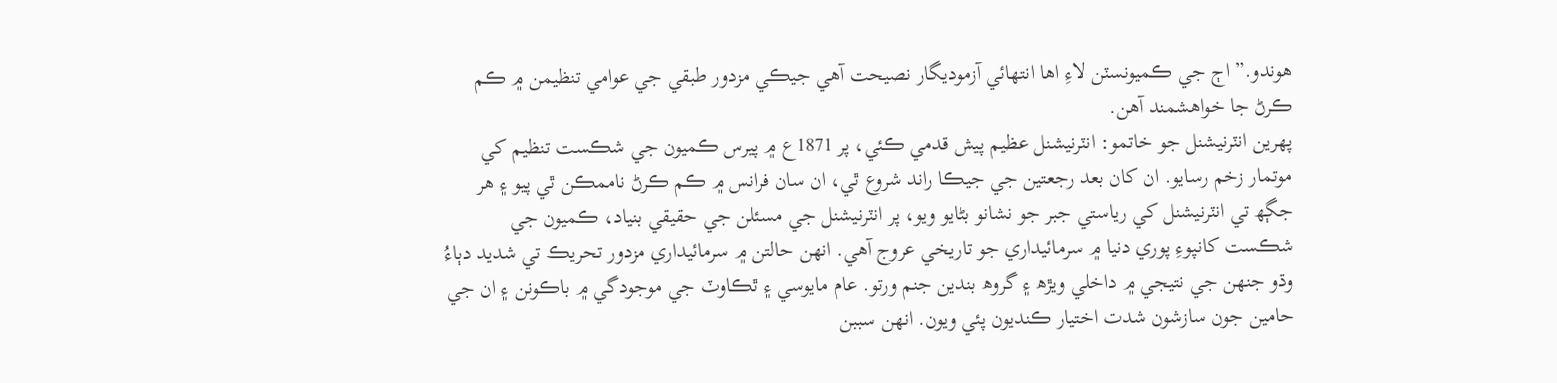ھوندو.” اڄ جي ڪميونسٽن لاءِ اھا انتھائي آزموديگار نصيحت آھي جيڪي مزدور طبقي جي عوامي تنظيمن ۾ ڪم ڪرڻ جا خواهشمند آھن.
پھرين انٽرنيشنل جو خاتمو: انٽرنيشنل عظيم پيش قدمي ڪئي، پر 1871ع ۾ پيرس ڪميون جي شڪست تنظيم کي موتمار زخم رسايو. ان کان بعد رجعتين جي جيڪا راند شروع ٿي، ان سان فرانس ۾ ڪم ڪرڻ ناممڪن ٿي پيو ۽ ھر جڳھ تي انٽرنيشنل کي رياستي جبر جو نشانو بڻايو ويو، پر انٽرنيشنل جي مسئلن جي حقيقي بنياد، ڪميون جي شڪست کانپوءِ پوري دنيا ۾ سرمائيداري جو تاريخي عروج آھي. انھن حالتن ۾ سرمائيداري مزدور تحريڪ تي شديد دٻاءُ وڌو جنھن جي نتيجي ۾ داخلي ويڙھ ۽ گروھ بندين جنم ورتو. عام مايوسي ۽ ٿڪاوٽ جي موجودگي ۾ باڪونن ۽ ان جي حامين جون سازشون شدت اختيار ڪنديون پئي ويون. انھن سببن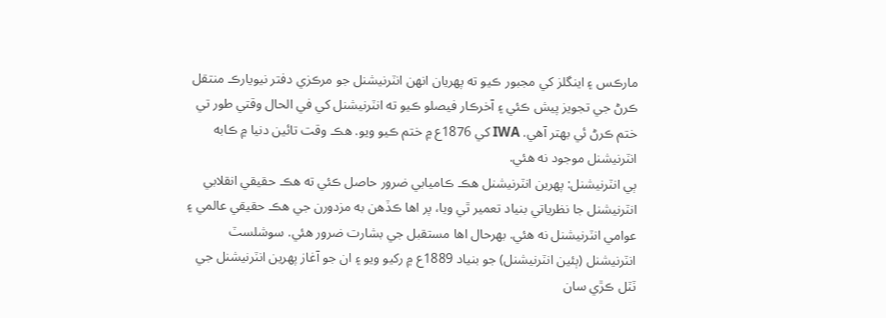مارڪس ۽ اينگلز کي مجبور ڪيو ته پھريان انھن انٽرنيشنل جو مرڪزي دفتر نيويارڪ منتقل ڪرڻ جي تجويز پيش ڪئي ۽ آخرڪار فيصلو ڪيو ته انٽرنيشنل کي في الحال وقتي طور تي ختم ڪرڻ ئي بھتر آھي. IWA کي 1876ع ۾ ختم ڪيو ويو. ھڪ وقت تائين دنيا ۾ ڪابه انٽرنيشنل موجود نه ھئي.
ٻي انٽرنيشنل: پھرين انٽرنيشنل ھڪ ڪاميابي ضرور حاصل ڪئي ته ھڪ حقيقي انقلابي انٽرنيشنل جا نظرياتي بنياد تعمير ٿي ويا، پر اھا ڪڏھن به مزدورن جي ھڪ حقيقي عالمي ۽ عوامي انٽرنيشنل نه ھئي. بهرحال اھا مستقبل جي بشارت ضرور ھئي. سوشلسٽ انٽرنيشنل (ٻئين انٽرنيشنل) جو بنياد 1889ع ۾ رکيو ويو ۽ ان جو آغاز پھرين انٽرنيشنل جي ٽٽل ڪڙي سان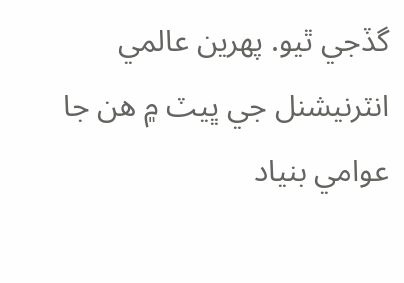گڏجي ٿيو. پھرين عالمي انٽرنيشنل جي ڀيٽ ۾ ھن جا عوامي بنياد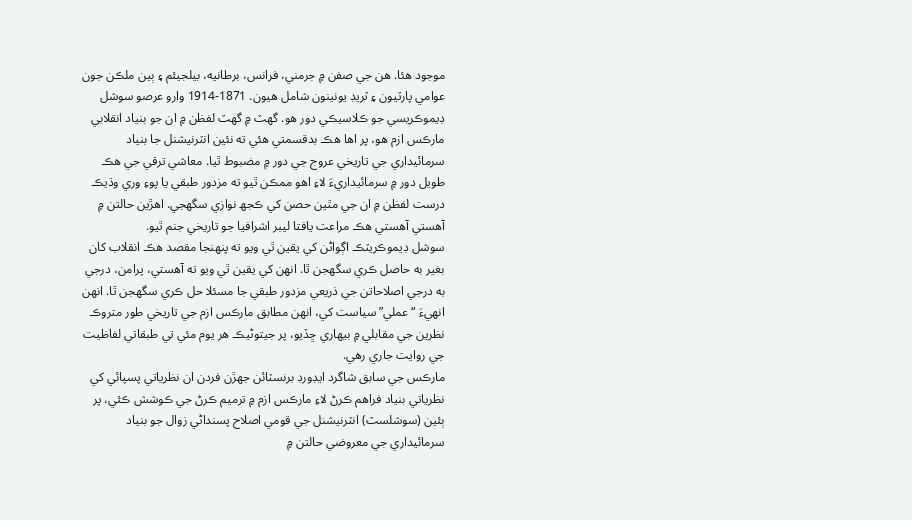موجود ھئا. ھن جي صفن ۾ جرمني، فرانس، برطانيه، بيلجيئم ۽ ٻين ملڪن جون عوامي پارٽيون ۽ ٽريڊ يونينون شامل ھيون. 1871-1914 وارو عرصو سوشل ڊيموڪريسي جو ڪلاسيڪي دور ھو. گھٽ ۾ گھٽ لفظن ۾ ان جو بنياد انقلابي مارڪس ازم ھو، پر اھا ھڪ بدقسمتي ھئي ته نئين انٽرنيشنل جا بنياد سرمائيداري جي تاريخي عروج جي دور ۾ مضبوط ٿيا. معاشي ترقي جي ھڪ طويل دور ۾ سرمائيداريءَ لاءِ اھو ممڪن ٿيو ته مزدور طبقي يا پوءِ وري وڌيڪ درست لفظن ۾ ان جي مٿين حصن کي ڪجھ نوازي سگھجي. اھڙين حالتن ۾ آھستي آھستي ھڪ مراعت يافتا ليبر اشرافيا جو تاريخي جنم ٿيو.
سوشل ڊيموڪريٽڪ اڳواڻن کي يقين ٿي ويو ته پنھنجا مقصد ھڪ انقلاب کان بغير به حاصل ڪري سگھجن ٿا. انھن کي يقين ٿي ويو ته آھستي، پرامن، درجي به درجي اصلاحاتن جي ذريعي مزدور طبقي جا مسئلا حل ڪري سگھجن ٿا. انھن انھيءَ “عملي” سياست کي، انھن مطابق مارڪس ازم جي تاريخي طور متروڪ نظرين جي مقابلي ۾ بيھاري ڇڏيو، پر جيتوڻيڪ ھر يوم مئي تي طبقاتي لفاظيت جي روايت جاري رھي.
مارڪس جي سابق شاگرد ايڊورڊ برنسٽائن جھڙن فردن ان نظرياتي پسپائي کي نظرياتي بنياد فراھم ڪرڻ لاءِ مارڪس ازم ۾ ترميم ڪرڻ جي ڪوشش ڪئي، پر ٻئين (سوشلسٽ) انٽرنيشنل جي قومي اصلاح پسنداڻي زوال جو بنياد سرمائيداري جي معروضي حالتن ۾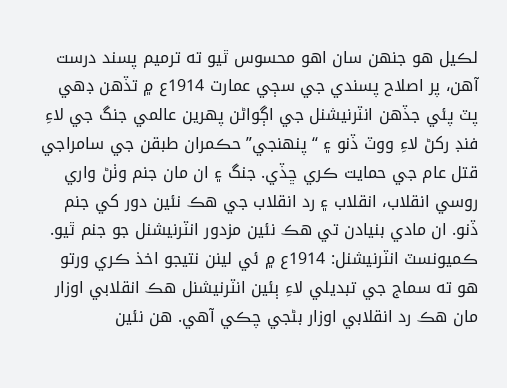لڪيل ھو جنھن سان اھو محسوس ٿيو ته ترميم پسند درست آھن، پر اصلاح پسندي جي سڄي عمارت 1914ع ۾ تڏھن ڊھي پٽ پئي جڏھن انٽرنيشنل جي اڳواڻن پھرين عالمي جنگ جي لاءِ فنڊ رکڻ لاءِ ووٽ ڏنو ۽ “پنھنجي” حڪمران طبقن جي سامراجي قتل عام جي حمايت ڪري ڇڏي. جنگ ۽ ان مان جنم وٺڻ واري روسي انقلاب، انقلاب ۽ رد انقلاب جي ھڪ نئين دور کي جنم ڏنو. ان مادي بنيادن تي ھڪ نئين مزدور انٽرنيشنل جو جنم ٿيو.
ڪميونسٽ انٽرنيشنل: 1914ع ۾ ئي لينن نتيجو اخذ ڪري ورتو ھو ته سماج جي تبديلي لاءِ ٻئين انٽرنيشنل ھڪ انقلابي اوزار مان ھڪ رد انقلابي اوزار بڻجي چڪي آھي. ھن نئين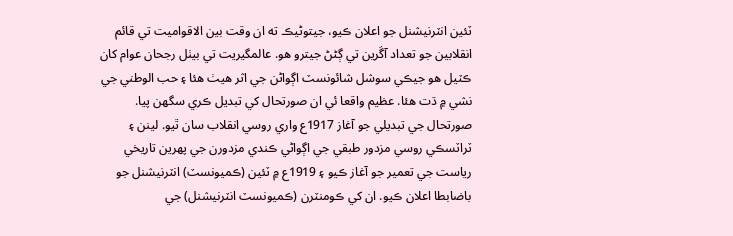ٽئين انٽرنيشنل جو اعلان ڪيو، جيتوڻيڪ ته ان وقت بين الاقواميت تي قائم انقلابين جو تعداد آڱرين تي ڳڻڻ جيترو ھو. عالمگيريت تي بيٺل رجحان عوام کان ڪٽيل ھو جيڪي سوشل شائونسٽ اڳواڻن جي اثر ھيٺ ھئا ۽ حب الوطني جي نشي ۾ ڌت ھئا. عظيم واقعا ئي ان صورتحال کي تبديل ڪري سگھن پيا. صورتحال جي تبديلي جو آغاز 1917ع واري روسي انقلاب سان ٿيو. لينن ۽ ٽراٽسڪي روسي مزدور طبقي جي اڳواڻي ڪندي مزدورن جي پھرين تاريخي رياست جي تعمير جو آغاز ڪيو ۽ 1919ع ۾ ٽئين (ڪميونسٽ) انٽرنيشنل جو باضابطا اعلان ڪيو. ان کي ڪومنٽرن (ڪميونسٽ انٽرنيشنل) جي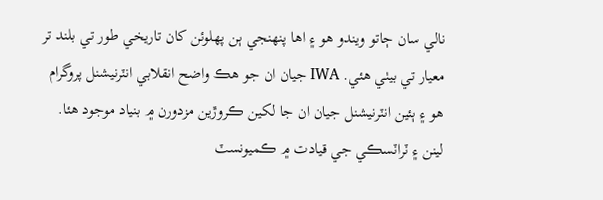نالي سان ڄاتو ويندو ھو ۽ اھا پنھنجي ٻن پھلوئن کان تاريخي طور تي بلند تر معيار تي بيٺي ھئي. IWA جيان ان جو ھڪ واضح انقلابي انٽرنيشنل پروگرام ھو ۽ ٻئين انٽرنيشنل جيان ان جا لکين ڪروڙين مزدورن ۾ بنياد موجود ھئا. لينن ۽ ٽراٽسڪي جي قيادت ۾ ڪميونسٽ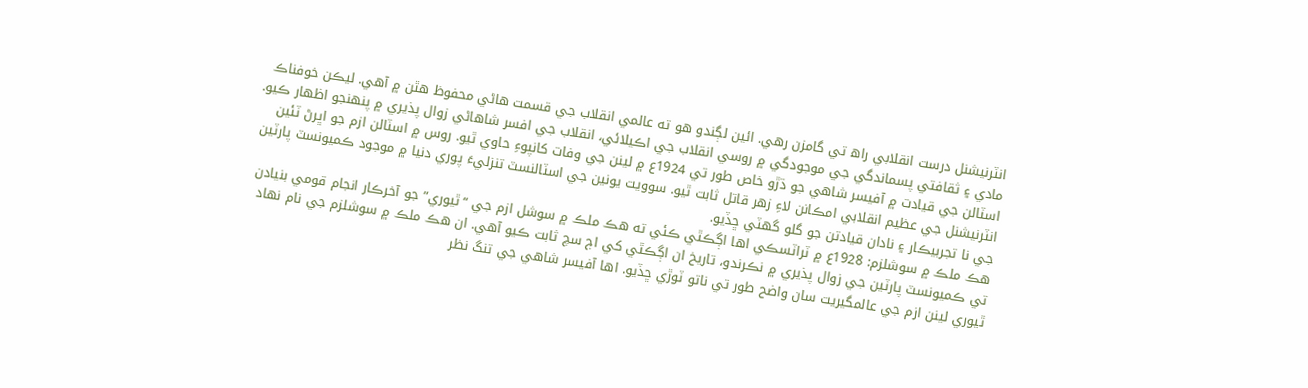انٽرنيشنل درست انقلابي راھ تي گامزن رھي. ائين لڳندو ھو ته عالمي انقلاب جي قسمت ھاڻي محفوظ ھٿن ۾ آھي. ليڪن خوفناڪ مادي ۽ ثقافتي پسماندگي جي موجودگي ۾ روسي انقلاب جي اڪيلائي، انقلاب جي افسر شاھاڻي زوال پذيري ۾ پنھنجو اظھار ڪيو. اسٽالن جي قيادت ۾ آفيسر شاھي جو ڌڙو خاص طور تي 1924ع ۾ لينن جي وفات کانپوءِ حاوي ٿيو. روس ۾ اسٽالن ازم جو اڀرڻ ٽئين انٽرنيشنل جي عظيم انقلابي امڪانن لاءِ زھر قاتل ثابت ٿيو. سوويت يونين جي اسٽالنسٽ تنزليءَ پوري دنيا ۾ موجود ڪميونسٽ پارٽين جي نا تجربيڪار ۽ نادان قيادتن جو گلو گهٽي ڇڏيو.
ھڪ ملڪ ۾ سوشلزم: 1928ع ۾ ٽراٽسڪي اھا اڳڪٿي ڪئي ته ھڪ ملڪ ۾ سوشل ازم جي “ٿيوري” جو آخرڪار انجام قومي بنيادن تي ڪميونسٽ پارٽين جي زوال پذيري ۾ نڪرندو، تاريخ ان اڳڪٿي کي اڄ سچ ثابت ڪيو آھي. ان ھڪ ملڪ ۾ سوشلزم جي نام نھاد ٿيوري لينن ازم جي عالمگيريت سان واضح طور تي ناتو ٽوڙي ڇڏيو. اھا آفيسر شاھي جي تنگ نظر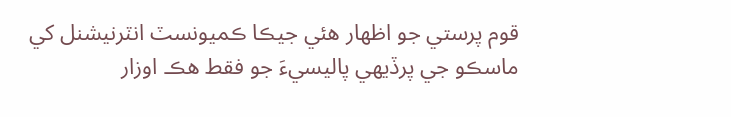قوم پرستي جو اظھار ھئي جيڪا ڪميونسٽ انٽرنيشنل کي ماسڪو جي پرڏيھي پاليسيءَ جو فقط ھڪ اوزار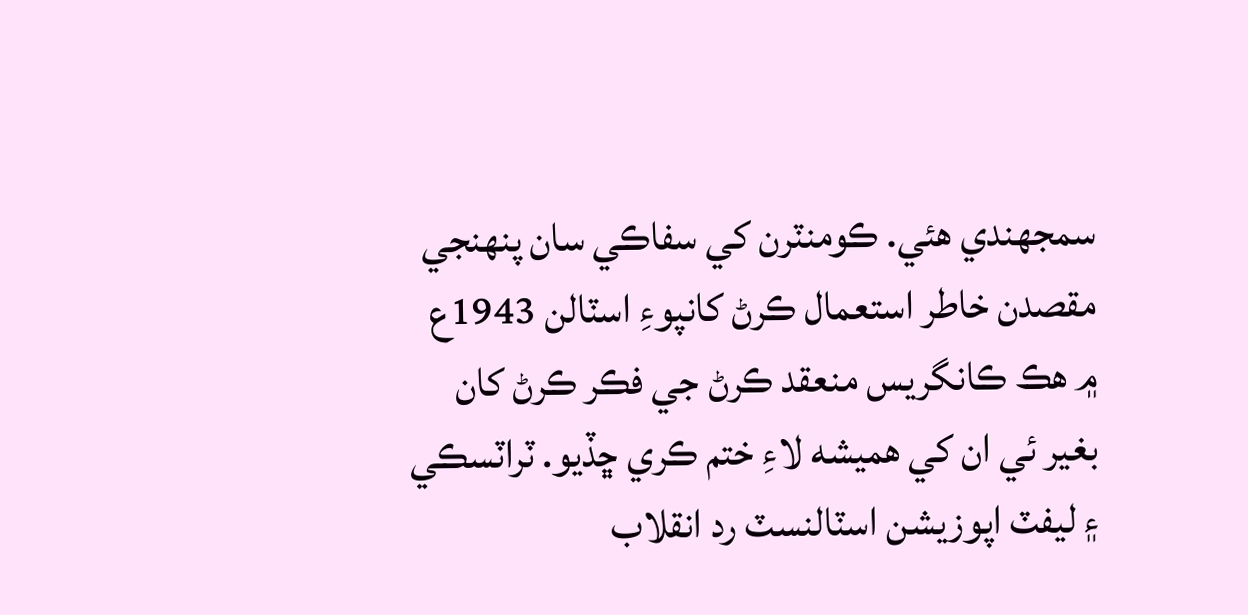سمجھندي ھئي. ڪومنٽرن کي سفاڪي سان پنھنجي مقصدن خاطر استعمال ڪرڻ کانپوءِ اسٽالن 1943ع ۾ ھڪ ڪانگريس منعقد ڪرڻ جي فڪر ڪرڻ کان بغير ئي ان کي ھميشه لاءِ ختم ڪري ڇڏيو. ٽراٽسڪي ۽ ليفٽ اپوزيشن اسٽالنسٽ رد انقلاب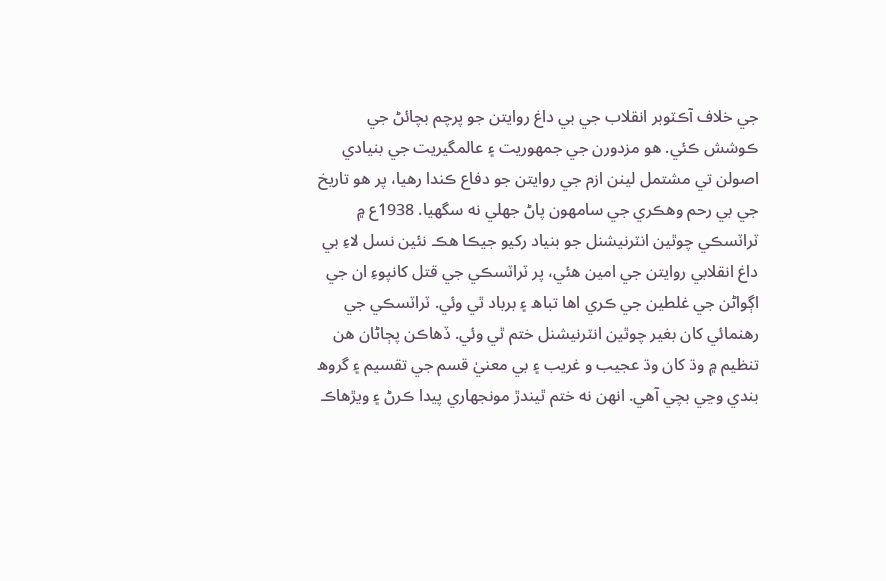جي خلاف آڪٽوبر انقلاب جي بي داغ روايتن جو پرچم بچائڻ جي ڪوشش ڪئي. ھو مزدورن جي جمھوريت ۽ عالمگيريت جي بنيادي اصولن تي مشتمل لينن ازم جي روايتن جو دفاع ڪندا رھيا، پر ھو تاريخ جي بي رحم وھڪري جي سامھون پاڻ جھلي نه سگھيا. 1938ع ۾ ٽراٽسڪي چوٿين انٽرنيشنل جو بنياد رکيو جيڪا ھڪ نئين نسل لاءِ بي داغ انقلابي روايتن جي امين ھئي، پر ٽراٽسڪي جي قتل کانپوءِ ان جي اڳواڻن جي غلطين جي ڪري اھا تباھ ۽ برباد ٿي وئي. ٽراٽسڪي جي رھنمائي کان بغير چوٿين انٽرنيشنل ختم ٿي وئي. ڏھاڪن پڄاڻان ھن تنظيم ۾ وڌ کان وڌ عجيب و غريب ۽ بي معنيٰ قسم جي تقسيم ۽ گروھ بندي وڃي بچي آھي. انھن نه ختم ٿيندڙ مونجھاري پيدا ڪرڻ ۽ ويڙھاڪ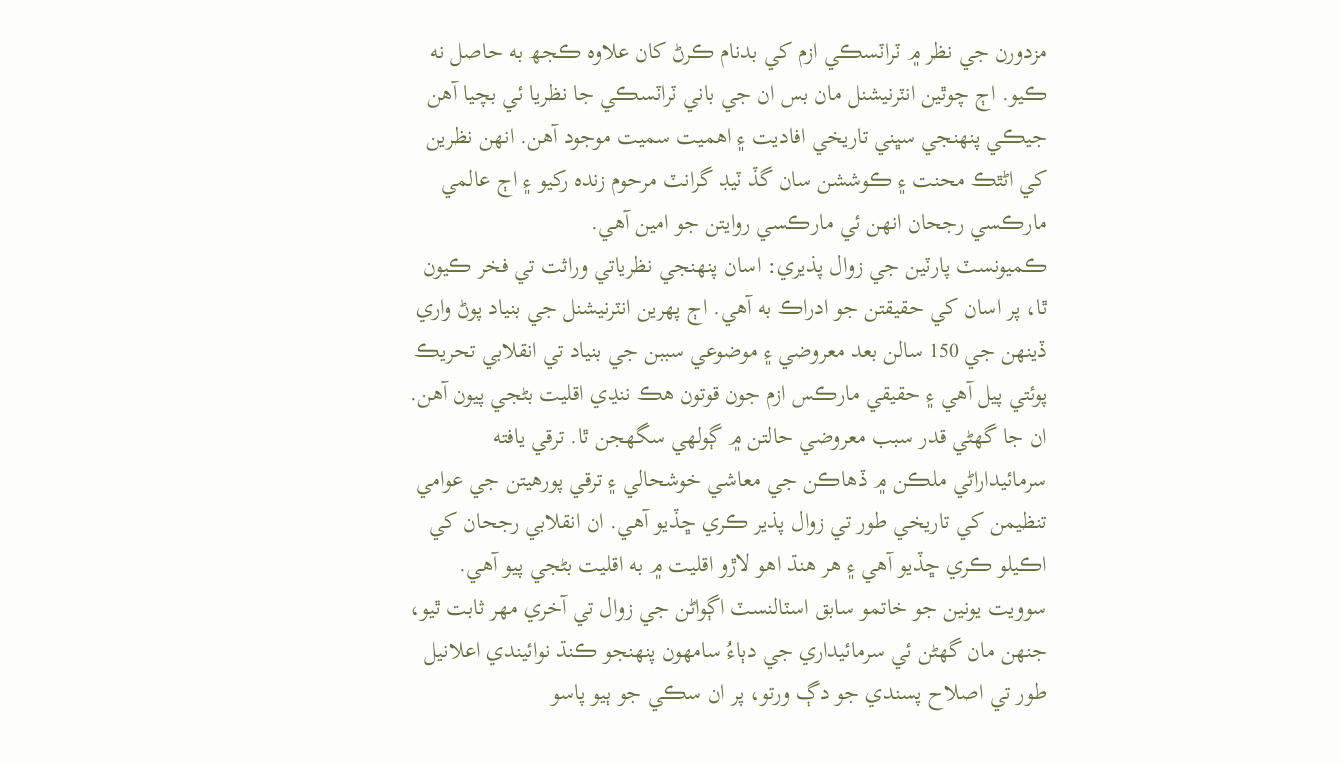مزدورن جي نظر ۾ ٽراٽسڪي ازم کي بدنام ڪرڻ کان علاوہ ڪجھ به حاصل نه ڪيو. اڄ چوٿين انٽرنيشنل مان بس ان جي باني ٽراٽسڪي جا نظريا ئي بچيا آھن جيڪي پنھنجي سڀني تاريخي افاديت ۽ اھميت سميت موجود آھن. انھن نظرين کي اڻٿڪ محنت ۽ ڪوششن سان گڏ ٽيڊ گرانٽ مرحوم زنده رکيو ۽ اڄ عالمي مارڪسي رجحان انھن ئي مارڪسي روايتن جو امين آھي.
ڪميونسٽ پارٽين جي زوال پذيري: اسان پنھنجي نظرياتي وراثت تي فخر ڪيون ٿا، پر اسان کي حقيقتن جو ادراڪ به آھي. اڄ پھرين انٽرنيشنل جي بنياد پوڻ واري ڏينھن جي 150 سالن بعد معروضي ۽ موضوعي سببن جي بنياد تي انقلابي تحريڪ پوئتي پيل آھي ۽ حقيقي مارڪس ازم جون قوتون ھڪ ننڍي اقليت بڻجي پيون آھن. ان جا گھڻي قدر سبب معروضي حالتن ۾ ڳولھي سگھجن ٿا. ترقي يافته سرمائيداراڻي ملڪن ۾ ڏھاڪن جي معاشي خوشحالي ۽ ترقي پورھيتن جي عوامي تنظيمن کي تاريخي طور تي زوال پذير ڪري ڇڏيو آھي. ان انقلابي رجحان کي اڪيلو ڪري ڇڏيو آھي ۽ ھر ھنڌ اھو لاڙو اقليت ۾ به اقليت بڻجي پيو آھي. سوويت يونين جو خاتمو سابق اسٽالنسٽ اڳواڻن جي زوال تي آخري مھر ثابت ٿيو، جنھن مان گھڻن ئي سرمائيداري جي دٻاءُ سامھون پنھنجو ڪنڌ نوائيندي اعلانيل طور تي اصلاح پسندي جو دڳ ورتو، پر ان سڪي جو ٻيو پاسو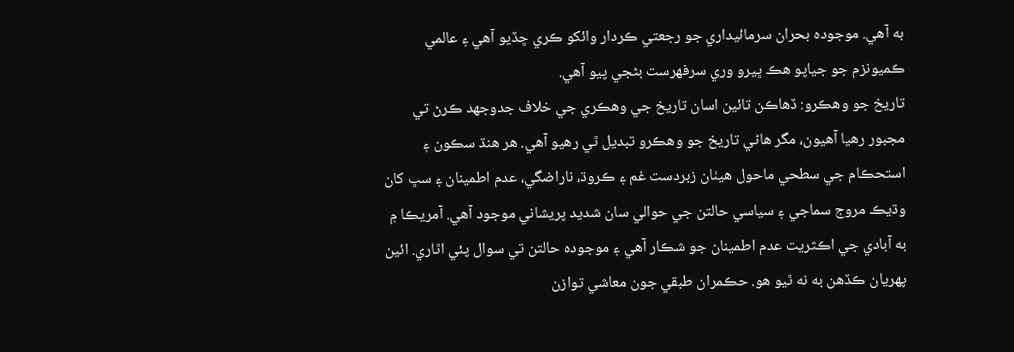به آھي. موجوده بحران سرمائيداري جو رجعتي ڪردار وائکو ڪري ڇڏيو آھي ۽ عالمي ڪميونزم جو جياپو ھڪ ڀيرو وري سرفھرست بڻجي پيو آھي.
تاريخ جو وهڪرو: ڏھاڪن تائين اسان تاريخ جي وھڪري جي خلاف جدوجھد ڪرڻ تي مجبور رھيا آھيون، مگر ھاڻي تاريخ جو وهڪرو تبديل ٿي رھيو آھي. ھر ھنڌ سڪون ۽ استحڪام جي سطحي ماحول ھيٺان زبردست غم ۽ ڪروڌ، ناراضگي، عدم اطمينان ۽ سڀ کان وڌيڪ مروج سماجي ۽ سياسي حالتن جي حوالي سان شديد پريشاني موجود آھي. آمريڪا ۾ به آبادي جي اڪثريت عدم اطمينان جو شڪار آھي ۽ موجوده حالتن تي سوال پئي اٿاري. ائين پھريان ڪڏھن به نه ٿيو ھو. حڪمران طبقي جون معاشي توازن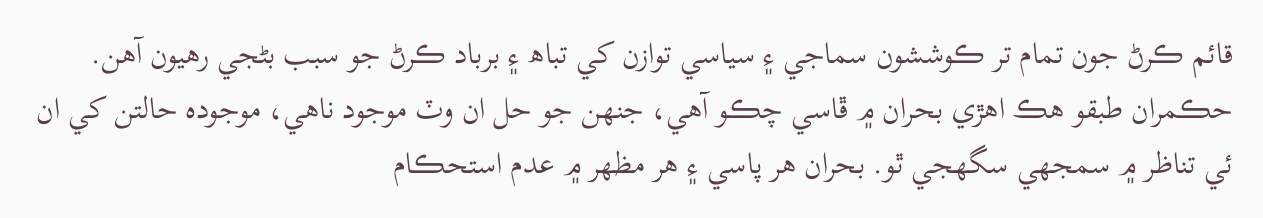قائم ڪرڻ جون تمام تر ڪوششون سماجي ۽ سياسي توازن کي تباھ ۽ برباد ڪرڻ جو سبب بڻجي رھيون آھن. حڪمران طبقو ھڪ اھڙي بحران ۾ ڦاسي چڪو آھي، جنھن جو حل ان وٽ موجود ناھي، موجودہ حالتن کي ان ئي تناظر ۾ سمجھي سگھجي ٿو. بحران ھر پاسي ۽ ھر مظھر ۾ عدم استحڪام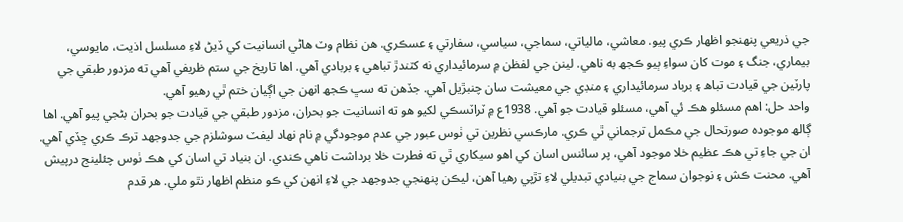جي ذريعي پنھنجو اظھار ڪري پيو. معاشي، مالياتي، سماجي، سياسي، سفارتي ۽ عسڪري. ھن نظام وٽ ھاڻي انسانيت کي ڏيڻ لاءِ مسلسل اذيت، مايوسي، بيماري، جنگ ۽ موت کان سواءِ ٻيو ڪجھ به ناھي. لينن جي لفظن ۾ سرمائيداري نه کٽندڙ تباھي ۽ بربادي آھي. اھا تاريخ جي ستم ظريفي آھي ته مزدور طبقي جي پارٽين جي قيادت تباھ ۽ برباد سرمائيداري ۽ منڊي جي معيشت سان چنبڙيل آھي. جڏھن ته سڀ ڪجھ انھن جي اڳيان ختم ٿي رھيو آھي.
واحد حل: اھم مسئلو ھڪ ئي آھي، مسئلو قيادت جو آھي. 1938ع ۾ ٽراٽسڪي لکيو ھو ته انسانيت جو بحران، مزدور طبقي جي قيادت جو بحران بڻجي پيو آھي. اھا ڳالھ موجوده صورتحال جي مڪمل ترجماني ٿي ڪري. مارڪسي نظرين تي ٺوس عبور جي عدم موجودگي ۾ نام نھاد ليفٽ سوشلزم جي جدوجھد ترڪ ڪري ڇڏي آھي. ان جي جاءِ تي ھڪ عظيم خلا موجود آھي، پر سائنس اسان کي اھو سيکاري ٿي ته فطرت خلا برداشت ناھي ڪندي. ان بنياد تي اسان کي ھڪ ٺوس چئلينج درپيش آھي. محنت ڪش ۽ نوجوان سماج جي بنيادي تبديلي لاءِ تڙپي رھيا آھن، ليڪن پنھنجي جدوجھد جي لاءِ انھن کي ڪو منظم اظھار نٿو ملي. ھر قدم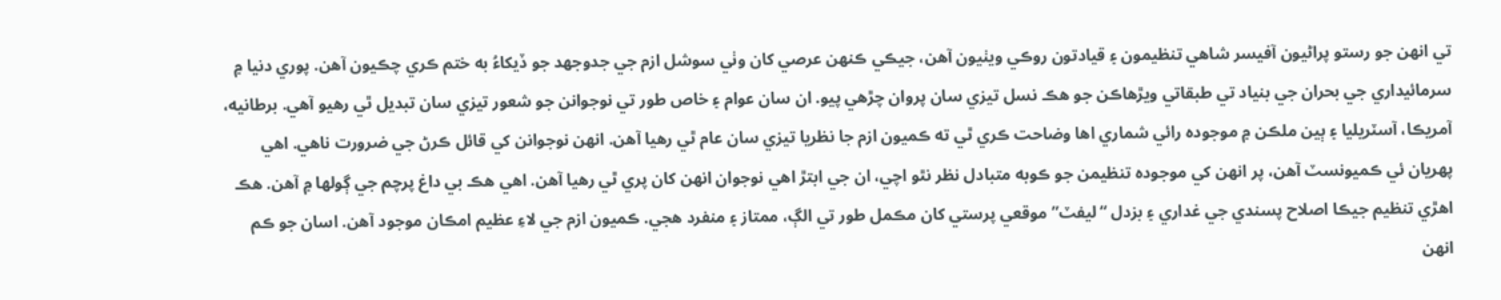تي انھن جو رستو پراڻيون آفيسر شاھي تنظيمون ۽ قيادتون روڪي ويٺيون آھن، جيڪي ڪنھن عرصي کان وٺي سوشل ازم جي جدوجھد جو ڏيکاءُ به ختم ڪري چڪيون آھن. پوري دنيا ۾ سرمائيداري جي بحران جي بنياد تي طبقاتي ويڙھاڪن جو ھڪ نسل تيزي سان پروان چڙھي پيو. ان سان عوام ۽ خاص طور تي نوجوانن جو شعور تيزي سان تبديل ٿي رھيو آھي. برطانيه، آمريڪا، آسٽريليا ۽ ٻين ملڪن ۾ موجوده رائي شماري اها وضاحت ڪري ٿي ته ڪميون ازم جا نظريا تيزي سان عام ٿي رھيا آھن. انھن نوجوانن کي قائل ڪرڻ جي ضرورت ناھي. اھي پھريان ئي ڪميونسٽ آھن، پر انھن کي موجوده تنظيمن جو ڪوبه متبادل نظر نٿو اچي، ان جي ابتڙ اھي نوجوان انھن کان پري ٿي رھيا آھن. اھي ھڪ بي داغ پرچم جي ڳولها ۾ آھن. ھڪ اھڙي تنظيم جيڪا اصلاح پسندي جي غداري ۽ بزدل “ليفٽ” موقعي پرستي کان مڪمل طور تي الڳ، ممتاز ۽ منفرد ھجي. ڪميون ازم جي لاءِ عظيم امڪان موجود آھن. اسان جو ڪم انھن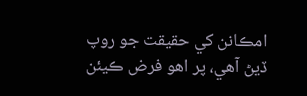امڪانن کي حقيقت جو روپ ڏيڻ آھي، پر اھو فرض ڪيئن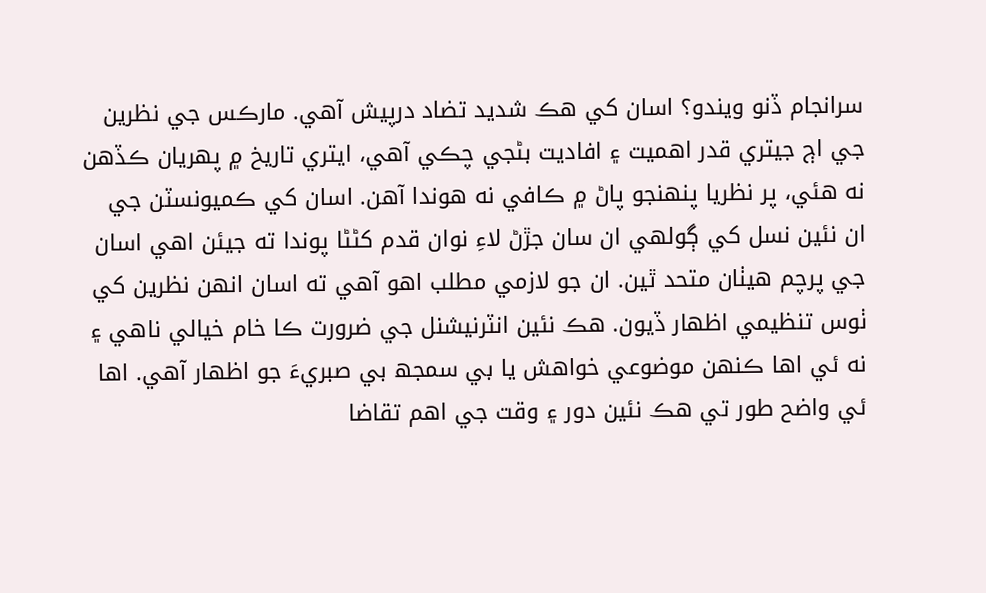سرانجام ڏنو ويندو؟ اسان کي ھڪ شديد تضاد درپيش آھي. مارڪس جي نظرين جي اڄ جيتري قدر اھميت ۽ افاديت بڻجي چڪي آھي، ايتري تاريخ ۾ پھريان ڪڏھن نه ھئي، پر نظريا پنھنجو پاڻ ۾ ڪافي نه ھوندا آھن. اسان کي ڪميونسٽن جي ان نئين نسل کي ڳولھي ان سان جڙڻ لاءِ نوان قدم کڻڻا پوندا ته جيئن اھي اسان جي پرچم ھيٺان متحد ٿين. ان جو لازمي مطلب اھو آھي ته اسان انھن نظرين کي ٺوس تنظيمي اظھار ڏيون. ھڪ نئين انٽرنيشنل جي ضرورت ڪا خام خيالي ناھي ۽ نه ئي اھا ڪنھن موضوعي خواھش يا بي سمجھ بي صبريءَ جو اظھار آھي. اھا ئي واضح طور تي ھڪ نئين دور ۽ وقت جي اھم تقاضا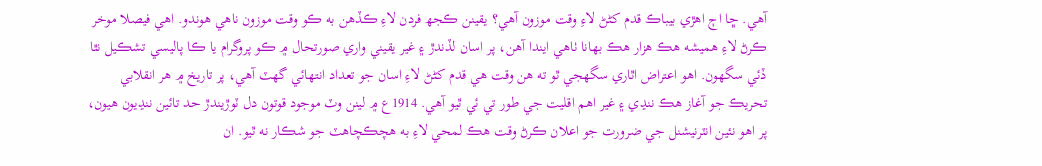آھي. ڇا اڄ اھڙي بيباڪ قدم کڻڻ لاءِ وقت موزون آھي؟ يقينن ڪجھ فردن لاءِ ڪڏھن به ڪو وقت موزون ناھي ھوندو. اھي فيصلا موخر ڪرڻ لاءِ ھميشه ھڪ ھزار ھڪ بھانا ٺاھي ايندا آھن، پر اسان لڏندڙ ۽ غير يقيني واري صورتحال ۾ ڪو پروگرام يا ڪا پاليسي تشڪيل نٿا ڏئي سگھون. اھو اعتراض اٿاري سگھجي ٿو ته ھن وقت ھي قدم کڻڻ لاءِ اسان جو تعداد انتھائي گھٽ آھي، پر تاريخ ۾ ھر انقلابي تحريڪ جو آغاز ھڪ ننڍي ۽ غير اھم اقليت جي طور تي ئي ٿيو آھي. 1914ع ۾ لينن وٽ موجود قوتون دل ٽوڙيندڙ حد تائين ننڍيون ھيون، پر اھو نئين انٽرنيشنل جي ضرورت جو اعلان ڪرڻ وقت ھڪ لمحي لاءِ به ھچڪچاھٽ جو شڪار نه ٿيو. ان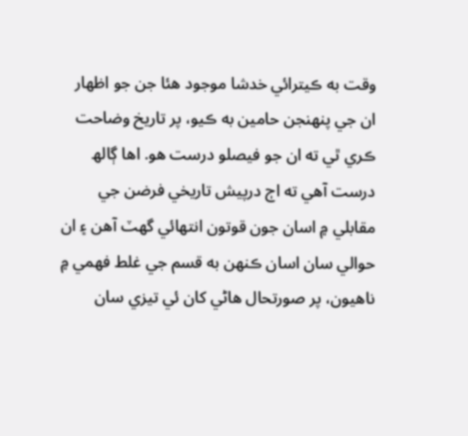وقت به ڪيترائي خدشا موجود ھئا جن جو اظھار ان جي پنھنجن حامين به ڪيو، پر تاريخ وضاحت ڪري ٿي ته ان جو فيصلو درست ھو. اھا ڳالھ درست آھي ته اڄ درپيش تاريخي فرضن جي مقابلي ۾ اسان جون قوتون انتھائي گھٽ آھن ۽ ان حوالي سان اسان ڪنھن به قسم جي غلط فھمي ۾ ناھيون، پر صورتحال ھاڻي کان ئي تيزي سان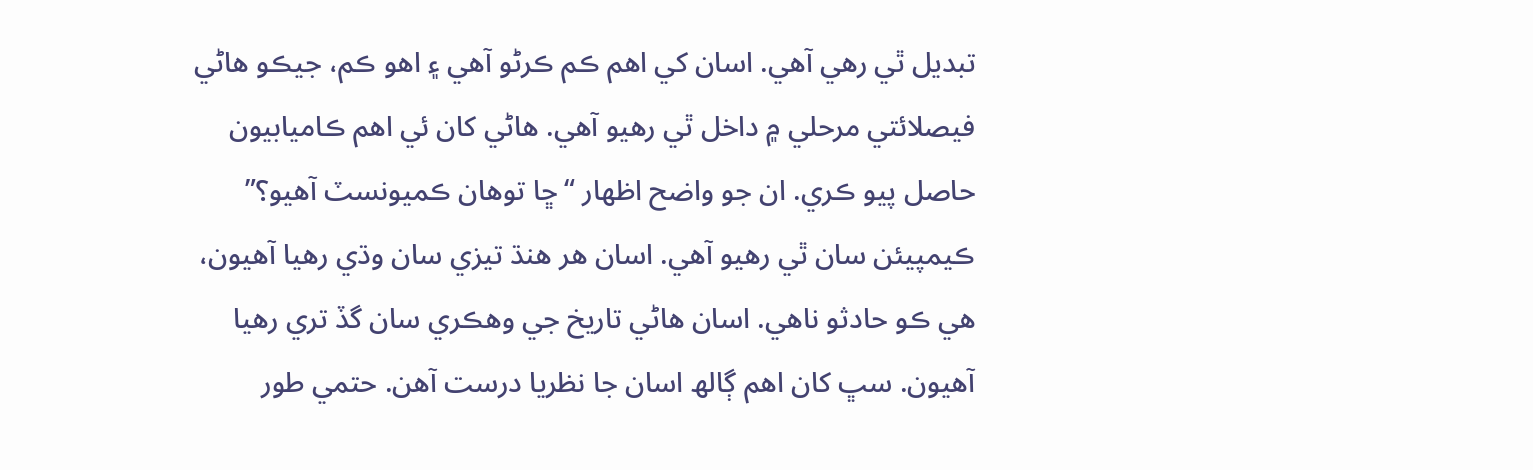تبديل ٿي رھي آھي. اسان کي اھم ڪم ڪرڻو آھي ۽ اھو ڪم، جيڪو ھاڻي فيصلائتي مرحلي ۾ داخل ٿي رھيو آھي. ھاڻي کان ئي اھم ڪاميابيون حاصل پيو ڪري. ان جو واضح اظھار “ڇا توھان ڪميونسٽ آھيو؟” ڪيمپيئن سان ٿي رھيو آھي. اسان ھر ھنڌ تيزي سان وڌي رھيا آھيون، ھي ڪو حادثو ناھي. اسان ھاڻي تاريخ جي وھڪري سان گڏ تري رھيا آھيون. سڀ کان اھم ڳالھ اسان جا نظريا درست آھن. حتمي طور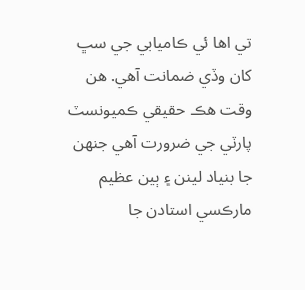تي اھا ئي ڪاميابي جي سڀ کان وڏي ضمانت آھي. ھن وقت ھڪ حقيقي ڪميونسٽ پارٽي جي ضرورت آھي جنھن جا بنياد لينن ۽ ٻين عظيم مارڪسي استادن جا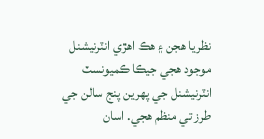نظريا ھجن ۽ ھڪ اھڙي انٽرنيشنل موجود ھجي جيڪا ڪميونسٽ انٽرنيشنل جي پھرين پنج سالن جي طرز تي منظم ھجي. اسان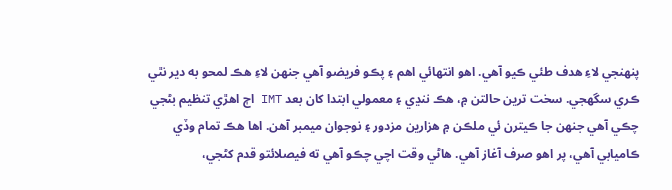پنھنجي لاءِ ھدف طئي ڪيو آھي. اھو انتھائي اھم ۽ پڪو فريضو آھي جنھن لاءِ ھڪ لمحو به دير نٿي ڪري سگھجي. سخت ترين حالتن ۾، ھڪ ننڍي ۽ معمولي ابتدا کان بعد IMT اڄ اھڙي تنظيم بڻجي چڪي آھي جنھن جا ڪيترن ئي ملڪن ۾ ھزارين مزدور ۽ نوجوان ميمبر آھن. اھا ھڪ تمام وڏي ڪاميابي آھي، پر اھو صرف آغاز آھي. ھاڻي وقت اچي چڪو آھي ته فيصلائتو قدم کڻجي،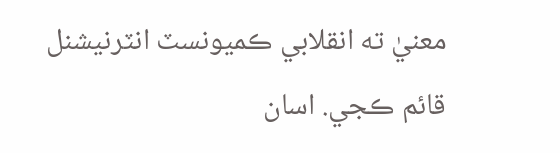معنيٰ ته انقلابي ڪميونسٽ انٽرنيشنل قائم ڪجي. اسان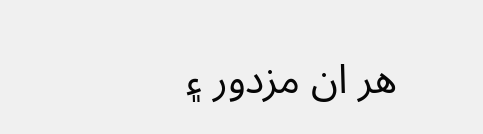ھر ان مزدور ۽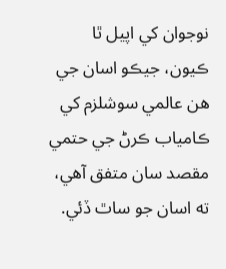نوجوان کي اپيل ٿا ڪيون، جيڪو اسان جي ھن عالمي سوشلزم کي ڪامياب ڪرڻ جي حتمي مقصد سان متفق آھي، ته اسان جو ساٿ ڏئي.